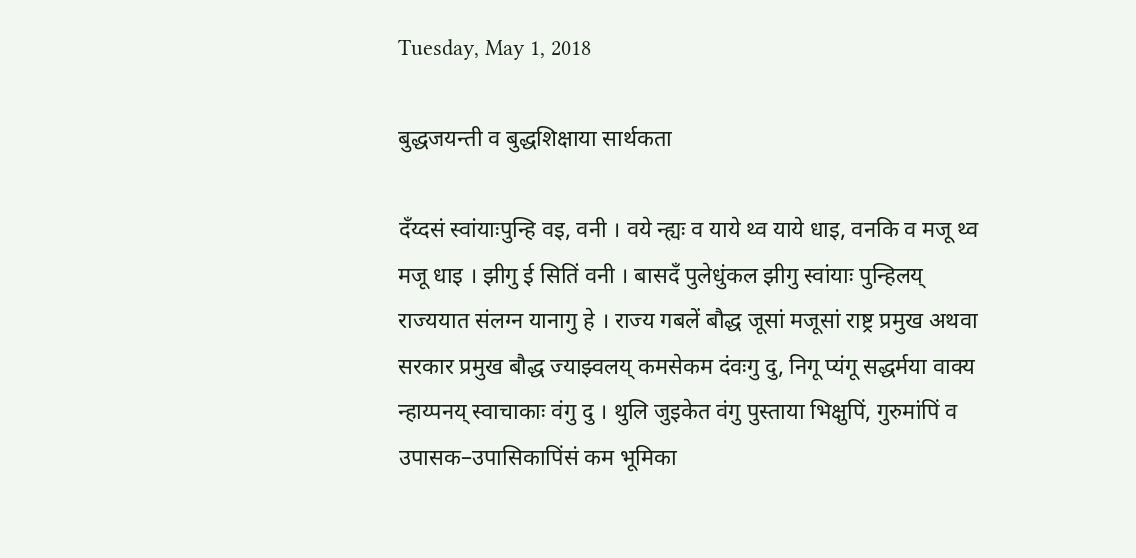Tuesday, May 1, 2018

बुद्धजयन्ती व बुद्धशिक्षाया सार्थकता

दँय्दसं स्वांयाःपुन्हि वइ, वनी । वये न्ह्यः व याये थ्व याये धाइ, वनकि व मजू थ्व मजू धाइ । झीगु ई सितिं वनी । बासदँ पुलेधुंकल झीगु स्वांयाः पुन्हिलय् राज्ययात संलग्न यानागु हे । राज्य गबलें बौद्ध जूसां मजूसां राष्ट्र प्रमुख अथवा सरकार प्रमुख बौद्ध ज्याझ्वलय् कमसेकम दंवःगु दु, निगू प्यंगू सद्धर्मया वाक्य न्हाय्पनय् स्वाचाकाः वंगु दु । थुलि जुइकेत वंगु पुस्ताया भिक्षुपिं, गुरुमांपिं व उपासक–उपासिकापिंसं कम भूमिका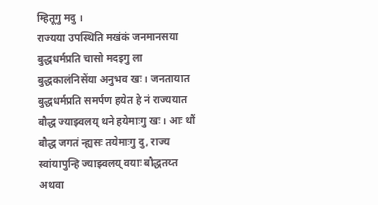म्हितूगु मदु ।
राज्यया उपस्थिति मखंकं जनमानसया बुद्धधर्मप्रति चासो मदइगु ला बुद्धकालंनिसेंया अनुभव खः । जनतायात बुद्धधर्मप्रति समर्पण हयेत हे नं राज्ययात बौद्ध ज्याझ्वलय् थने हयेमाःगु खः । आः थौं बौद्ध जगतं न्ह्यसः तयेमाःगु दु, राज्य स्वांयापुन्हि ज्याझ्वलय् वयाः बौद्धतय्त अथवा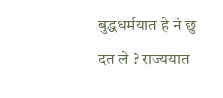बुद्धधर्मयात हे नं छु दत ले ? राज्ययात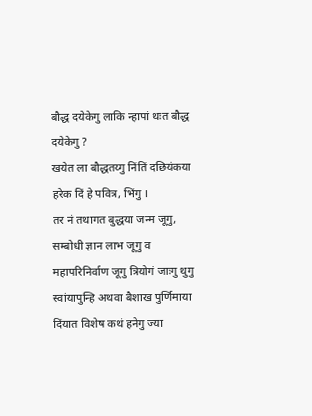बौद्ध दयेकेगु लाकि न्हापां थःत बौद्ध दयेकेगु ?
खयेत ला बौद्धतय्गु निंतिं दछियंकया हरेक दिं हे पवित्र, भिंगु ।
तर नं तथागत बुद्धया जन्म जूगु, सम्बोधी ज्ञान लाभ जूगु व महापरिनिर्वाण जूगु त्रियोगं जाःगु थुगु स्वांयापुन्हि अथवा बैशाख पुर्णिमाया दिंयात विशेष कथं हनेगु ज्या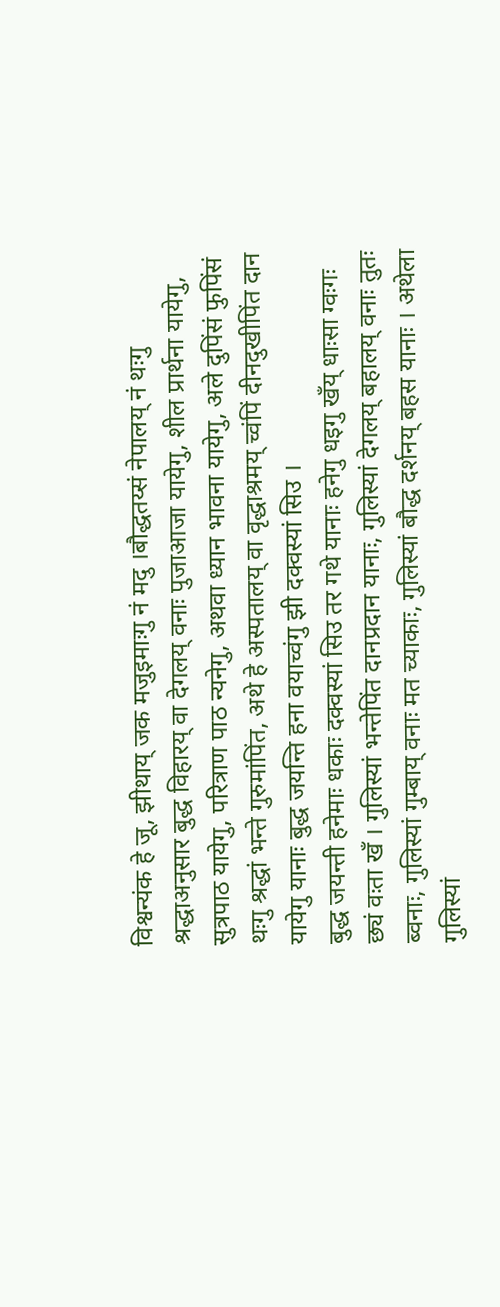विश्वन्यंक हे जू, झीथाय् जक मजुइमाःगु नं मदु ।बौद्धतय्सं नेपालय् नं थःगु श्रद्धाअनुसार बुद्ध विहारय् वा देगलय् वनाः पुजाआजा यायेगु, शील प्रार्थना यायेगु, सुत्रपाठ यायेगु, परित्राण पाठ न्यनेगु, अथवा ध्यान भावना यायेगु, अले दुपिंसं फुपिंसं थःगु श्रद्धां भन्ते गुरुमांपिंत, अथे हे अस्पतालय् वा वृद्धाश्रमय् च्वंपिं दीनदुखीपिंत दान यायेगु यानाः बुद्ध जयन्ति हना वयाच्वंगु झी दक्वस्यां सिउ ।
बुद्ध जयन्ती हनेमाः धकाः दक्वस्यां सिउ तर गथे यानाः हनेगु धइगु खँय् धाःसा ग्वःगः छ्यं वःता खँ । गुलिस्यां भन्तेपिंत दानप्रदान यानाः, गुलिस्यां देगलय् बहालय् वनाः तुतः ब्वनाः, गुलिस्यां गुम्बाय् वनाः मत च्याकाः, गुलिस्यां बौद्ध दर्शनय् बहस यानाः । अथेला गुलिस्यां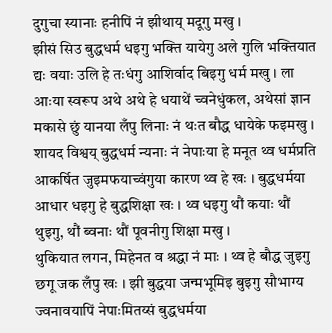दुगुचा स्यानाः हनीपिं नं झीथाय् मदूगु मखु ।
झीसं सिउ बुद्धधर्म धइगु भक्ति यायेगु अले गुलि भक्तियात द्यः वयाः उलि हे तःधंगु आशिर्वाद बिइगु धर्म मखु । ला आःया स्वरूप अथे अथे हे धयाथें च्वनेधुंकल, अथेसां ज्ञान मकासे छुं यानया लँपु लिनाः नं थःत बौद्ध धायेके फइमखु । शायद विश्वय् बुद्धधर्म न्यनाः नं नेपाःया हे मनूत थ्व धर्मप्रति आकर्षित जुइमफयाच्वंगुया कारण थ्व हे खः । बुद्धधर्मया आधार धइगु हे बुद्धशिक्षा खः । थ्व धइगु थौं कयाः थौं थुइगु, थौं ब्वनाः थौं पूवनीगु शिक्षा मखु ।
थुकियात लगन, मिहेनत व श्रद्धा नं माः । थ्व हे बौद्ध जुइगु छगू जक लँपु खः । झी बुद्धया जन्मभूमिइ बुइगु सौभाग्य ज्वनावयापिं नेपाःमितय्सं बुद्धधर्मया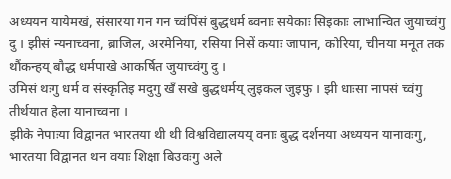अध्ययन यायेमखं, संसारया गन गन च्वंपिंसं बुद्धधर्म ब्वनाः सयेकाः सिइकाः लाभान्वित जुयाच्वंगु दु । झीसं न्यनाच्वना, ब्राजिल, अरमेनिया, रसिया निसें कयाः जापान, कोरिया, चीनया मनूत तक थौंकन्हय् बौद्ध धर्मपाखे आकर्षित जुयाच्वंगु दु ।
उमिसं थःगु धर्म व संस्कृतिइ मदुगु खँ सखे बुद्धधर्मय् लुइकल जुइफु । झी धाःसा नापसं च्वंगु तीर्थयात हेला यानाच्वना ।
झीके नेपाःया विद्वानत भारतया थी थी विश्वविद्यालयय् वनाः बुद्ध दर्शनया अध्ययन यानावःगु, भारतया विद्वानत थन वयाः शिक्षा बिउवःगु अले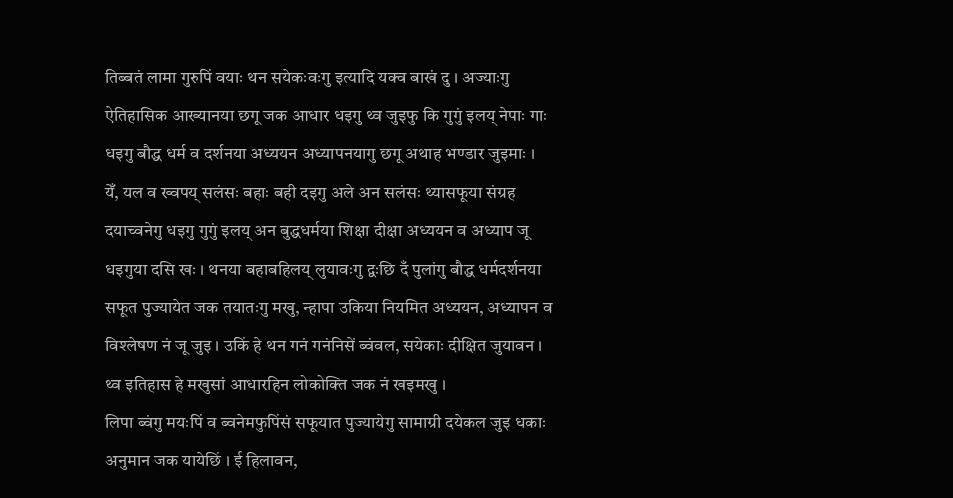तिब्बतं लामा गुरुपिं वयाः थन सयेकःवःगु इत्यादि यक्व बाखं दु । अज्याःगु ऐतिहासिक आख्यानया छगू जक आधार धइगु थ्व जुइफु कि गुगुं इलय् नेपाः गाः धइगु बौद्ध धर्म व दर्शनया अध्ययन अध्यापनयागु छगू अथाह भण्डार जुइमाः ।
येँ, यल व ख्वपय् सलंसः बहाः बही दइगु अले अन सलंसः थ्यासफूया संग्रह दयाच्वनेगु धइगु गुगुं इलय् अन बुद्धधर्मया शिक्षा दीक्षा अध्ययन व अध्याप जू धइगुया दसि खः । थनया बहाबहिलय् लुयावःगु द्वःछि दँ पुलांगु बौद्ध धर्मदर्शनया सफूत पुज्यायेत जक तयातःगु मखु, न्हापा उकिया नियमित अध्ययन, अध्यापन व विश्लेषण नं जू जुइ । उकिं हे थन गनं गनंनिसें ब्वंवल, सयेकाः दीक्षित जुयावन । थ्व इतिहास हे मखुसां आधारहिन लोकोक्ति जक नं खइमखु ।
लिपा ब्वंगु मयःपिं व ब्वनेमफुपिंसं सफूयात पुज्यायेगु सामाग्री दयेकल जुइ धकाः अनुमान जक यायेछिं । ई हिलावन,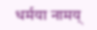धर्मया नामय्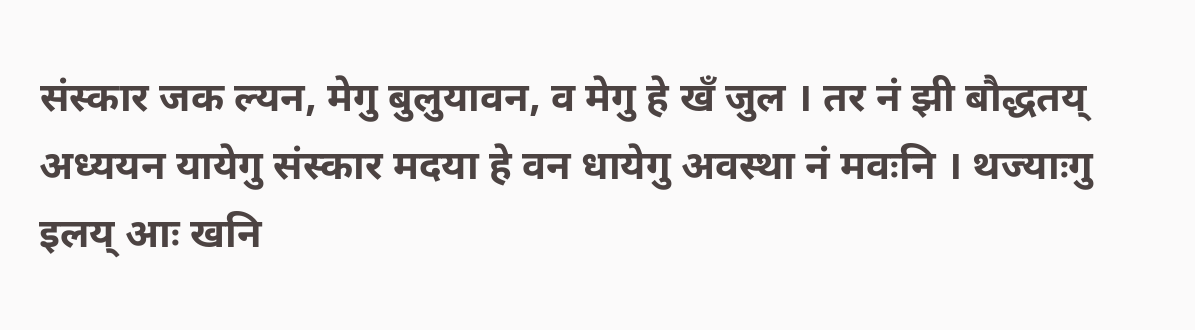संस्कार जक ल्यन, मेगु बुलुयावन, व मेगु हे खँ जुल । तर नं झी बौद्धतय् अध्ययन यायेगु संस्कार मदया हे वन धायेगु अवस्था नं मवःनि । थज्याःगु इलय् आः खनि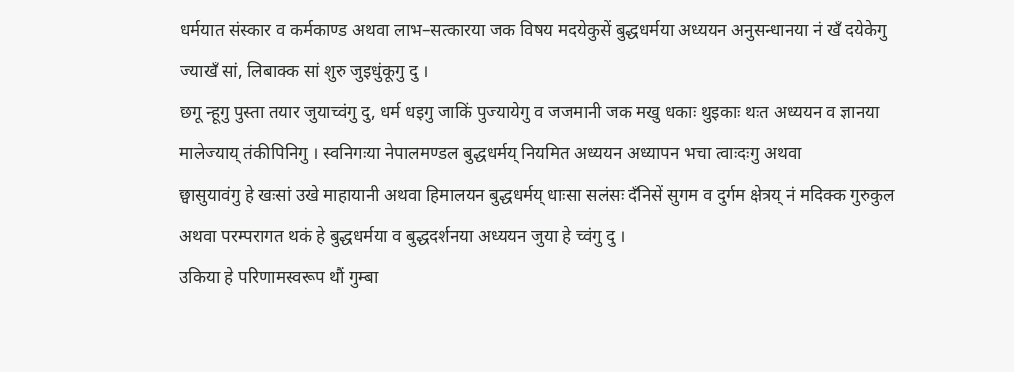धर्मयात संस्कार व कर्मकाण्ड अथवा लाभ–सत्कारया जक विषय मदयेकुसें बुद्धधर्मया अध्ययन अनुसन्धानया नं खँ दयेकेगु ज्याखँ सां, लिबाक्क सां शुरु जुइधुंकूगु दु ।
छगू न्हूगु पुस्ता तयार जुयाच्वंगु दु, धर्म धइगु जाकिं पुज्यायेगु व जजमानी जक मखु धकाः थुइकाः थःत अध्ययन व ज्ञानया मालेज्याय् तंकीपिनिगु । स्वनिगःया नेपालमण्डल बुद्धधर्मय् नियमित अध्ययन अध्यापन भचा त्वाःदःगु अथवा
छ्वासुयावंगु हे खःसां उखे माहायानी अथवा हिमालयन बुद्धधर्मय् धाःसा सलंसः दँनिसें सुगम व दुर्गम क्षेत्रय् नं मदिक्क गुरुकुल अथवा परम्परागत थकं हे बुद्धधर्मया व बुद्धदर्शनया अध्ययन जुया हे च्वंगु दु ।
उकिया हे परिणामस्वरूप थौं गुम्बा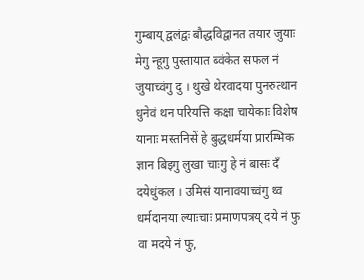गुम्बाय् द्वलंद्वः बौद्धविद्वानत तयार जुयाः मेगु न्हूगु पुस्तायात ब्वंकेत सफल नं जुयाच्वंगु दु । थुखे थेरवादया पुनरुत्थान धुनेवं थन परियत्ति कक्षा चायेकाः विशेष यानाः मस्तनिसें हे बुद्धधर्मया प्रारम्भिक ज्ञान बिइगु लुखा चाःगु हे नं बासः दँ दयेधुंकल । उमिसं यानावयाच्वंगु थ्व धर्मदानया ल्याःचाः प्रमाणपत्रय् दये नं फु वा मदये नं फु,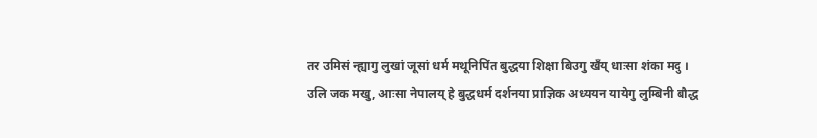तर उमिसं न्ह्यागु लुखां जूसां धर्म मथूनिपिंत बुद्धया शिक्षा बिउगु खँय् धाःसा शंका मदु ।
उलि जक मखु, आःसा नेपालय् हे बुद्धधर्म दर्शनया प्राज्ञिक अध्ययन यायेगु लुम्बिनी बौद्ध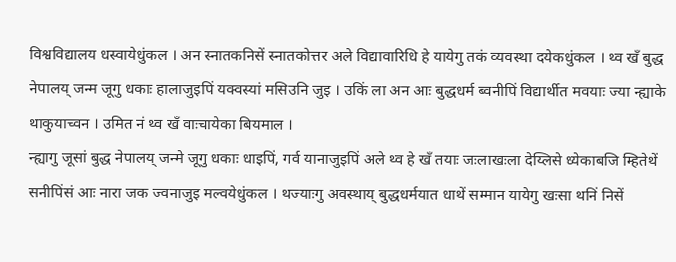विश्वविद्यालय धस्वायेधुंकल । अन स्नातकनिसें स्नातकोत्तर अले विद्यावारिधि हे यायेगु तकं व्यवस्था दयेकधुंकल । थ्व खँ बुद्ध नेपालय् जन्म जूगु धकाः हालाजुइपिं यक्वस्यां मसिउनि जुइ । उकिं ला अन आः बुद्धधर्म ब्वनीपिं विद्यार्थीत मवयाः ज्या न्ह्याके थाकुयाच्वन । उमित नं थ्व खँ वाःचायेका बियमाल ।
न्ह्यागु जूसां बुद्ध नेपालय् जन्मे जूगु धकाः धाइपिं, गर्व यानाजुइपिं अले थ्व हे खँ तयाः जःलाखःला देय्लिसे ध्येकाबजि म्हितेथें सनीपिंसं आः नारा जक ज्वनाजुइ मल्वयेधुंकल । थज्याःगु अवस्थाय् बुद्धधर्मयात धाथें सम्मान यायेगु खःसा थनिं निसें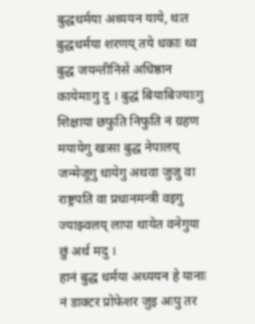बुद्धधर्मया अध्ययन याये, थःत बुद्धधर्मया शरणय् तये धकाः थ्व बुद्ध जयन्तीनिसें अधिष्ठान कायेमाःगु दु । बुद्धं बियाबिज्याःगु शिक्षाया छफुति निफुति नं ग्रहण मयायेगु खःसा बुद्ध नेपालय् जन्मेजूगु धायेगु अथवा जुजु वा राष्ट्रपति वा प्रधानमन्त्री वइगु ज्याझ्वलय् लापा थायेत वनेगुया छुं अर्थ मदु ।
हानं बुद्ध धर्मया अध्ययन हे यानाः नं डाक्टर प्रोफेशर जुइ अःपु तर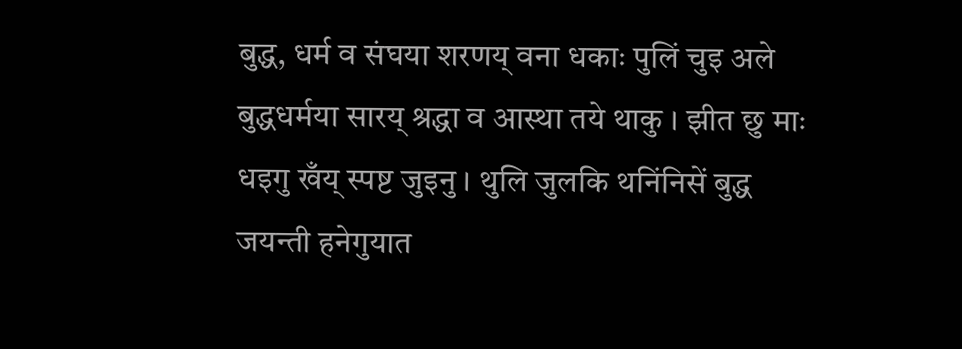बुद्ध, धर्म व संघया शरणय् वना धकाः पुलिं चुइ अले बुद्धधर्मया सारय् श्रद्धा व आस्था तये थाकु । झीत छु माः धइगु खँय् स्पष्ट जुइनु । थुलि जुलकि थनिंनिसें बुद्ध जयन्ती हनेगुयात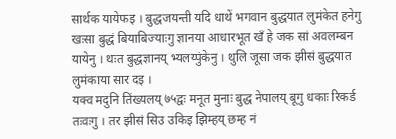सार्थक यायेफइ । बुद्धजयन्ती यदि धाथें भगवान बुद्धयात लुमंकेत हनेगु खःसा बुद्धं बियाबिज्याःगु ज्ञानया आधारभूत खँ हे जक सां अवलम्बन यायेनु । थःत बुद्धज्ञानय् भ्यलय्पुंकेनु । थुलि जूसा जक झीसं बुद्धयात लुमंकाया सार दइ ।
यक्व मदुनि तिंख्यलय् ७५द्वः मनूत मुनाः बुद्ध नेपालय् बूगु धकाः रिकर्ड तःवःगु । तर झीसं सिउ उकिइ झिम्हय् छम्ह नं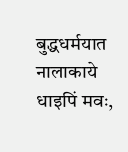बुद्धधर्मयात नालाकाये धाइपिं मवः,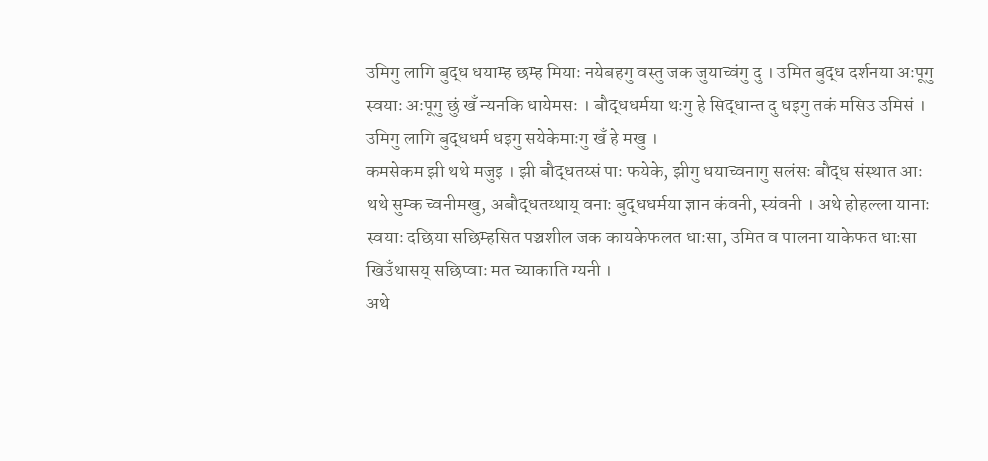उमिगु लागि बुद्ध धयाम्ह छम्ह मियाः नयेबहगु वस्तु जक जुयाच्वंगु दु । उमित बुद्ध दर्शनया अःपूगु स्वयाः अःपूगु छुं खँ न्यनकि धायेमसः । बौद्धधर्मया थःगु हे सिद्धान्त दु धइगु तकं मसिउ उमिसं । उमिगु लागि बुद्धधर्म धइगु सयेकेमाःगु खँ हे मखु ।
कमसेकम झी थथे मजुइ । झी बौद्धतय्सं पाः फयेके, झीगु धयाच्वनागु सलंसः बौद्ध संस्थात आः थथे सुम्क च्वनीमखु, अबौद्धतय्थाय् वनाः बुद्धधर्मया ज्ञान कंवनी, स्यंवनी । अथे होहल्ला यानाः स्वयाः दछिया सछिम्हसित पञ्चशील जक कायकेफलत धाःसा, उमित व पालना याकेफत धाःसा खिउँथासय् सछिप्वाः मत च्याकाति ग्यनी ।
अथे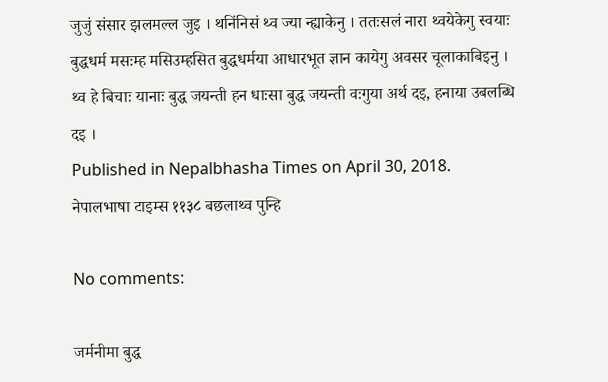जुजुं संसार झलमल्ल जुइ । थनिंनिसं थ्व ज्या न्ह्याकेनु । ततःसलं नारा थ्वयेकेगु स्वयाः बुद्धधर्म मसःम्ह मसिउम्हसित बुद्धधर्मया आधारभूत ज्ञान कायेगु अवसर चूलाकाबिइनु । थ्व हे बिचाः यानाः बुद्ध जयन्ती हन धाःसा बुद्ध जयन्ती वःगुया अर्थ दइ, हनाया उबलब्धि दइ ।
Published in Nepalbhasha Times on April 30, 2018.
नेपालभाषा टाइम्स ११३८ बछलाथ्व पुन्हि

No comments:

जर्मनीमा बुद्ध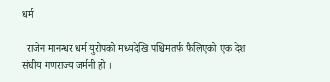धर्म

  राजेन मानन्धर धर्म युरोपको मध्यदेखि पश्चिमतर्फ फैलिएको एक देश संघीय गणराज्य जर्मनी हो ।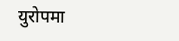युरोपमा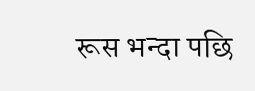रूस भन्दा पछि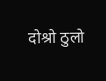दोश्रो ठुलो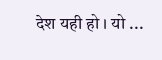देश यही हो । यो ...